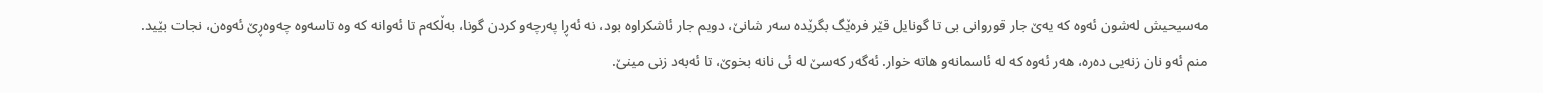مەسیحیش لەشون ئەوه که یەێ جار قوروانی بی تا گونایل قێر فرەێگ بگرێده سەر شانێ، دویم جار ئاشکراوه بود، نه ئەڕا پەرچەو کردن گونا، بەڵکەم تا ئەوانه که وه تاسەوه چەوەڕێ ئەوەن، نجات بێید.
منم ئەو نان زنەیی دەره، هەر ئەوه که له ئاسمانەو هاته خوار. ئەگەر کەسێ له ئی نانه بخوێ، تا ئەبەد زنی مینێ.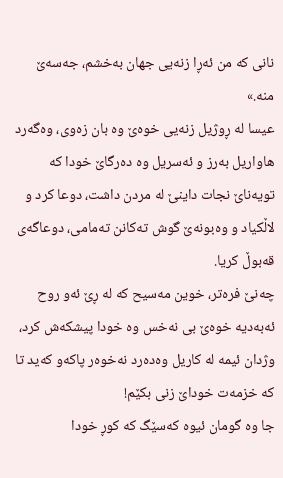نانی که من ئەڕا زنەیی جهان بەخشم، جەسەێ منه.»
عیسا له ڕوژیل زنەیی خوەێ وه بان زەوی، وەگەرد هاواریل بەرز و ئەسریل وه دەرگاێ خودا که تویەناێ نجات داینێ له مردن داشت، دوعا کرد و لاڵکیاد و وەبونەێ گوش تەکانن تەمامی، دوعاگەی قەبوڵ کریا.
چەنێ فرەتر، خوین مەسیح که له ڕێ ئەو روح ئەبەدیه خوەێ بی نەخس وه خودا پیشکەش کرد، وژدان ئیمه له کاریل وەدەرد نەخوەر پاکەو کەید تا که خزمەت خوداێ زنی بکێم!
جا وه گومان ئیوه کەسێگ که کوڕ خودا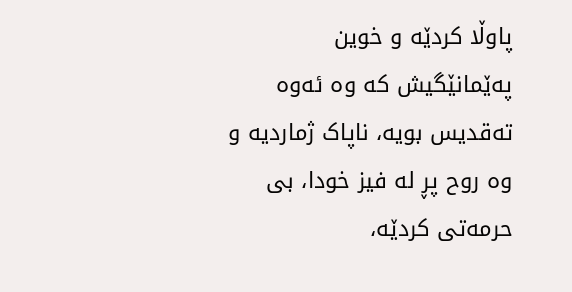پاوڵا کردێه و خوین پەێمانێگیش که وه ئەوه تەقدیس بویه، ناپاک ژماردیه و وه روح پڕ له فیز خودا، بی حرمەتی کردێه،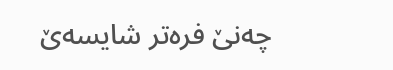چەنێ فرەتر شایسەێ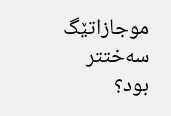موجازاتێگ سەختتر بود؟